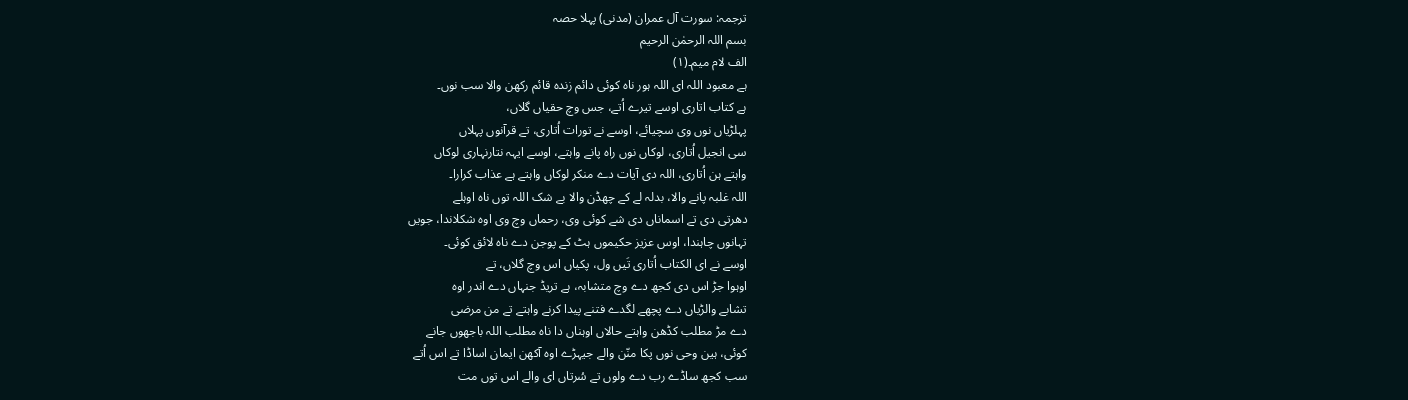ترجمہ: سورت آل عمران (مدنی) پہلا حصہ
بسم اللہ الرحمٰن الرحیم
الف لام میم۔(١)
ہے معبود اللہ ای اللہ ہور ناہ کوئی دائم زندہ قائم رکھن والا سب نوں۔
ہے کتاب اتاری اوسے تیرے اُتے، جس وچ حقیاں گلاں،
پہلڑیاں نوں وی سچیائے، اوسے نے تورات اُتاری، تے قرآنوں پہلاں
سی انجیل اُتاری، لوکاں نوں راہ پانے واہتے، اوسے ایہہ نتارنہاری لوکاں
واہتے ہن اُتاری، اللہ دی آیات دے منکر لوکاں واہتے ہے عذاب کرارا۔
اللہ غلبہ پانے والا، بدلہ لے کے چھڈن والا بے شک اللہ توں ناہ اوہلے
دھرتی دی تے اسماناں دی شے کوئی وی، رحماں وچ وی اوہ شکلاندا، جویں
تہانوں چاہندا، اوس عزیز حکیموں ہٹ کے پوجن دے ناہ لائق کوئی۔
اوسے نے ای الکتاب اُتاری تَیں ول، پکیاں اس وچ گلاں، تے
اوہوا جڑ اس دی کجھ دے وچ متشابہ، ہے تریڈ جنہاں دے اندر اوہ
تشابے والڑیاں دے پچھے لگدے فتنے پیدا کرنے واہتے تے من مرضی
دے مڑ مطلب کڈھن واہتے حالاں اوہناں دا ناہ مطلب اللہ باجھوں جانے
کوئی، ہین وحی نوں پکا منّن والے جیہڑے اوہ آکھن ایمان اساڈا تے اس اُتے
سب کجھ ساڈے رب دے ولوں تے سُرتاں ای والے اس توں مت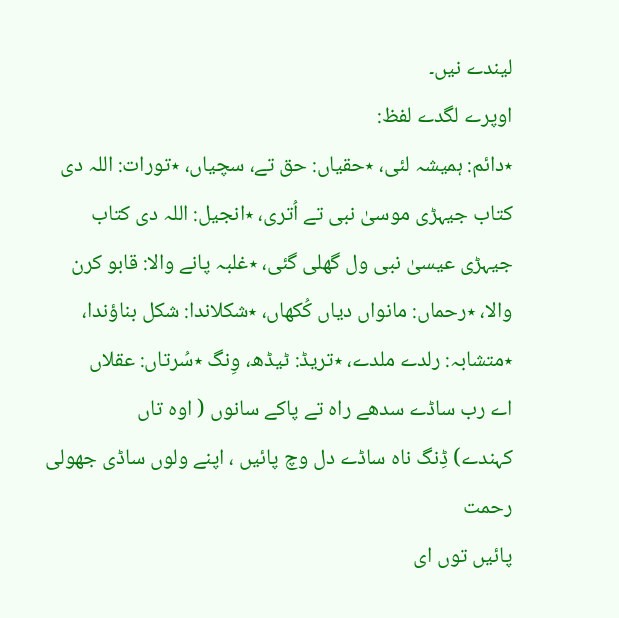لیندے نیں۔
اوپرے لگدے لفظ:
٭دائم: ہمیشہ لئی، ٭حقیاں: حق تے، سچیاں، ٭تورات: اللہ دی کتاب جیہڑی موسیٰ نبی تے اُتری، ٭انجیل: اللہ دی کتاب جیہڑی عیسیٰ نبی ول گھلی گئی، ٭غلبہ پانے والا: قابو کرن والا، ٭رحماں: مانواں دیاں کُکھاں، ٭شکلاندا: شکل بناؤندا، ٭متشابہ: رلدے ملدے، ٭تریڈ: ٹیڈھ، وِنگ ٭سُرتاں: عقلاں
اے رب ساڈے سدھے راہ تے پاکے سانوں ( اوہ تاں
کہندے) ڈِنگ ناہ ساڈے دل وچ پائیں ، اپنے ولوں ساڈی جھولی رحمت
پائیں توں ای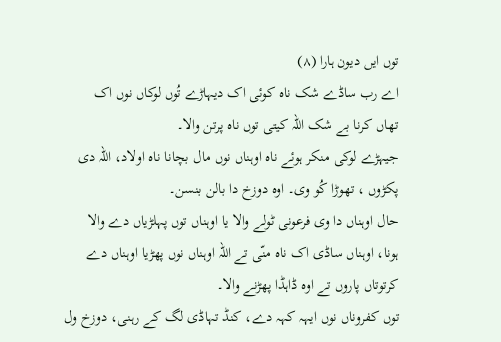توں ایں دیون ہارا (٨)
اے رب ساڈے شک ناہ کوئی اک دیہاڑے تُوں لوکاں نوں اک
تھاں کرنا بے شک اللہ کیتی توں ناہ پرتن والا۔
جیہڑے لوکی منکر ہوئے ناہ اوہناں نوں مال بچانا ناہ اولاد، اللہ دی
پکڑوں ، تھوڑا کُو وی۔ اوہ دوزخ دا بالن بنسن۔
حال اوہناں دا وی فرعونی ٹولے والا یا اوہناں توں پہلڑیاں دے والا
ہونا، اوہناں ساڈی اک ناہ منّی تے اللہ اوہناں نوں پھڑیا اوہناں دے
کرتوتاں پاروں تے اوہ ڈاہڈا پھڑنے والا۔
توں کفروناں نوں ایہہ کہہ دے، کنڈ تہاڈی لگ کے رہنی، دوزخ ول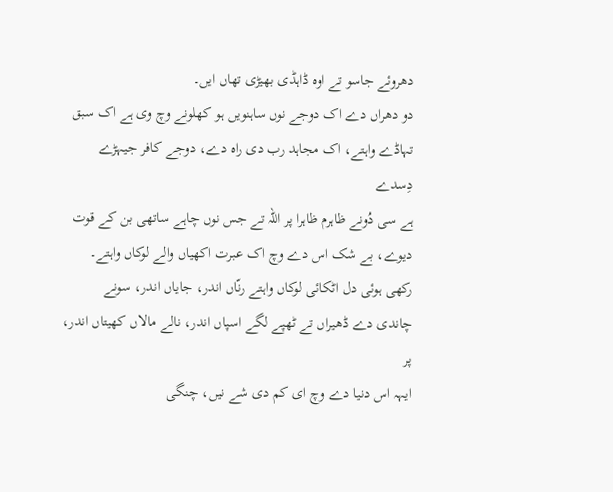دھروئے جاسو تے اوہ ڈاہڈی بھیڑی تھاں ایں۔
دو دھراں دے اک دوجے نوں ساہنویں ہو کھلونے وچ وی ہے اک سبق
تہاڈے واہتے، اک مجاہد رب دی راہ دے، دوجے کافر جیہڑے دِسدے
ہے سی دُونے ظاہرم ظاہرا پر اللہ تے جس نوں چاہے ساتھی بن کے قوت
دیوے، بے شک اس دے وچ اک عبرت اکھیاں والے لوکاں واہتے۔
رکھی ہوئی دل اٹکائی لوکاں واہتے رنّاں اندر، جایاں اندر، سونے
چاندی دے ڈھیراں تے ٹھپے لگے اسپاں اندر، نالے مالاں کھیتاں اندر، پر
ایہہ اس دنیا دے وچ ای کم دی شے نیں، چنگی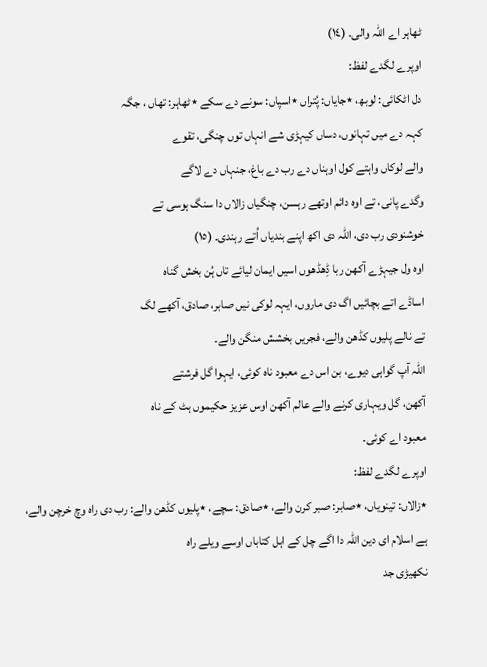ٹھاہر اے اللہ والی۔ (١٤)
اوپرے لگدے لفظ:
دل اٹکائی: لوبھ، ٭جایاں: پُتراں ٭اسپاں: سونے دے سکے ٭ٹھاہر: تھاں ، جگہ
کہہ دے میں تہانوں، دساں کیہڑی شے انہاں توں چنگی، تقوے
والے لوکاں واہتے کول اوہناں دے رب دے باغ، جنہاں دے لاگے
وگدے پانی، تے اوہ دائم اوتھے رہسن، چنگیاں زالاں دا سنگ ہوسی تے
خوشنودی رب دی، اللہ دی اکھ اپنے بندیاں اُتے رہندی۔ (١٥)
اوہ ول جیہڑے آکھن ربا ڈِھڈھوں اسیں ایمان لیائے تاں ہُن بخش گناہ
اساڈے اتے بچائیں اگ دی ماروں، ایہہ لوکی نیں صابر، صادق، آکھے لگ
تے نالے پلیوں کڈھن والے، فجریں بخشش منگن والے۔
اللہ آپ گواہی دیوے، بن اس دے معبود ناہ کوئی، ایہوا گل فرشتے
آکھن، گل ویہاری کرنے والے عالم آکھن اوس عزیز حکیموں ہٹ کے ناہ
معبود اے کوئی۔
اوپرے لگدے لفظ:
٭زالاں: تینویاں، ٭صابر: صبر کرن والے، ٭صادق: سچے، ٭پلیوں کڈھن والے: رب دی راہ وچ خرچن والے،
ہے اسلام ای دین اللہ دا اگے چل کے اہل کتاباں اوسے ویلے راہ
نکھیڑی جد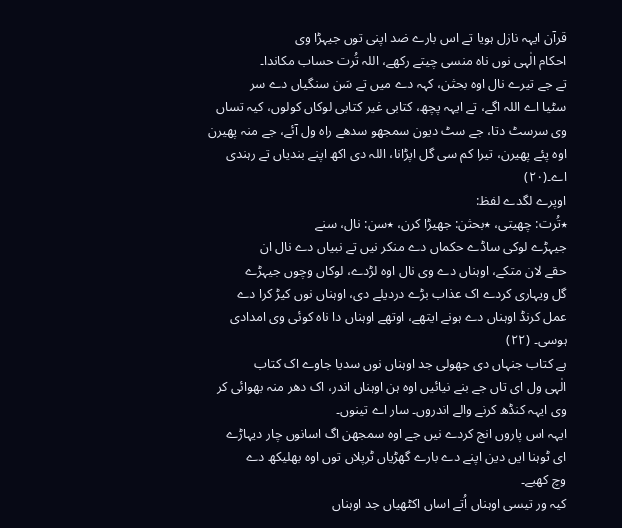قرآن ایہہ نازل ہویا تے اس بارے ضد اپنی توں جیہڑا وی
احکام الٰہی نوں ناہ منسی چیتے رکھے، اللہ تُرت حساب مکاندا۔
تے جے تیرے نال اوہ بحثن، کہہ دے میں تے سَن سنگیاں دے سر
سٹیا اے اللہ اگے، تے ایہہ پچھ، کتابی غیر کتابی لوکاں کولوں، کیہ تساں
وی سرسٹ دتا، جے سٹ دیون سمجھو سدھے راہ ول آئے، جے منہ پھیرن
اوہ پئے پھیرن، تیرا کم سی گل اپڑانا، اللہ دی اکھ اپنے بندیاں تے رہندی
اے۔(٢٠)
اوپرے لگدے لفظ:
٭تُرت: چھیتی، ٭بحثن: جھیڑا کرن، ٭سن: نال، سنے
جیہڑے لوکی ساڈے حکماں دے منکر نیں تے نبیاں دے نال ان
حقے لان متکے، اوہناں دے وی نال اوہ لڑدے، لوکاں وچوں جیہڑے
گل ویہاری کردے اک عذاب بڑے دردیلے دی، اوہناں نوں کیڑ کرا دے
عمل کرنڈ اوہناں دے ہونے ایتھے، اوتھے اوہناں دا ناہ کوئی وی امدادی
ہوسی۔ (٢٢)
ہے کتاب جنہاں دی جھولی جد اوہناں نوں سدیا جاوے اک کتاب
الٰہی ول ای تاں جے بنے نیائیں اوہ ہن اوہناں اندر، اک دھر منہ بھوائی کر
وی ایہہ کنڈھ کرنے والے اندروں۔ سار اے تینوں۔
ایہہ اس پاروں انج کردے نیں جے اوہ سمجھن اگ اسانوں چار دیہاڑے
ای ٹوہنا ایں دین اپنے دے بارے گھڑیاں ٹرپلاں توں اوہ بھلیکھ دے
وچ کھبے۔
کیہ ور تیسی اوہناں اُتے اساں اکٹھیاں جد اوہناں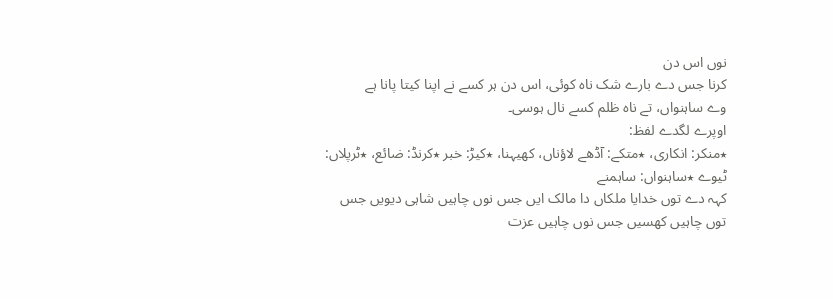نوں اس دن
کرنا جس دے بارے شک ناہ کوئی، اس دن ہر کسے نے اپنا کیتا پانا ہے
وے ساہنواں، تے ناہ ظلم کسے نال ہوسی۔
اوپرے لگدے لفظ:
٭منکر: انکاری، ٭متکے: آڈھے لاؤناں، کھیہنا، ٭کیڑ: خبر ٭کرنڈ: ضائع، ٭ٹرپلاں: ٹیوے ٭ساہنواں: ساہمنے
کہہ دے توں خدایا ملکاں دا مالک ایں جس نوں چاہیں شاہی دیویں جس
توں چاہیں کھسیں جس نوں چاہیں عزت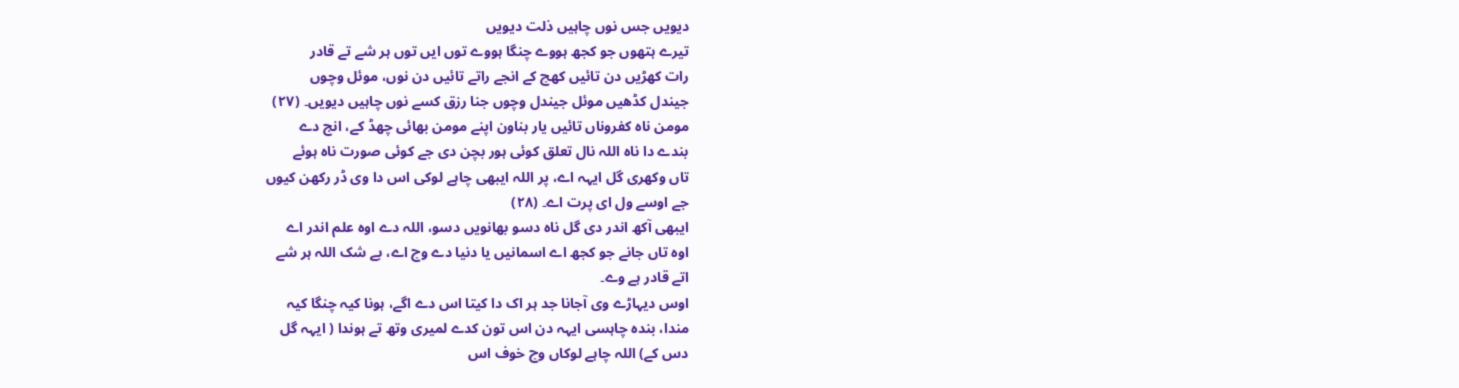دیویں جس نوں چاہیں ذلت دیویں
تیرے ہتھوں جو کجھ ہووے چنگا ہووے توں ایں توں ہر شے تے قادر
رات کھڑیں دن تائیں کھچ کے انجے راتے تائیں دن نوں، موئل وچوں
جیندل کڈھیں موئل جیندل وچوں جنا رزق کسے نوں چاہیں دیویں۔ (٢٧)
مومن ناہ کفروناں تائیں یار بناون اپنے مومن بھائی چھڈ کے، انج دے
بندے دا ناہ اللہ نال تعلق کوئی ہور بچن دی جے کوئی صورت ناہ ہوئے
تاں وکھری گل ایہہ اے، پر اللہ ایبھی چاہے لوکی اس دا وی ڈر رکھن کیوں
جے اوسے ول ای پرت اے۔ (٢٨)
ایبھی آکھ اندر دی گل ناہ دسو بھانویں دسو، اللہ دے اوہ علم اندر اے
اوہ تاں جانے جو کجھ اے اسمانیں یا دنیا دے وچ اے، بے شک اللہ ہر شے
اتے قادر ہے وے۔
اوس دیہاڑے وی آجانا جد ہر اک دا کیتا اس دے اگے، ہونا کیہ چنگا کیہ
مندا، بندہ چاہسی ایہہ دن اس تون کدے لمیری وتھ تے ہوندا ( ایہہ گل
دس کے) اللہ چاہے لوکاں وچ خوف اس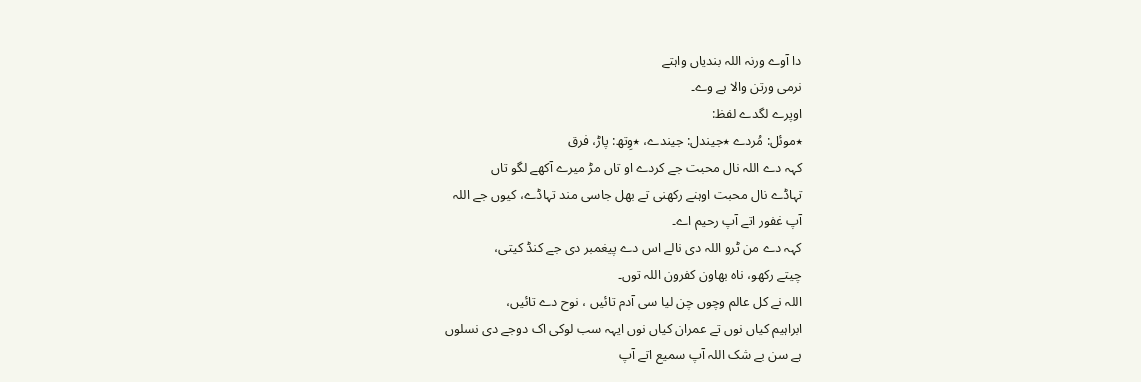دا آوے ورنہ اللہ بندیاں واہتے
نرمی ورتن والا ہے وے۔
اوپرے لگدے لفظ:
٭موئل: مُردے ٭جیندل: جیندے، ٭وِتھ: پاڑ، فرق
کہہ دے اللہ نال محبت جے کردے او تاں مڑ میرے آکھے لگو تاں
تہاڈے نال محبت اوہنے رکھنی تے بھل جاسی مند تہاڈے، کیوں جے اللہ
آپ غفور اتے آپ رحیم اے۔
کہہ دے من ٹرو اللہ دی نالے اس دے پیغمبر دی جے کنڈ کیتی،
چیتے رکھو، ناہ بھاون کفرون اللہ توں۔
اللہ نے کل عالم وچوں چن لیا سی آدم تائیں ، نوح دے تائیں،
ابراہیم کیاں نوں تے عمران کیاں نوں ایہہ سب لوکی اک دوجے دی نسلوں
ہے سن بے شک اللہ آپ سمیع اتے آپ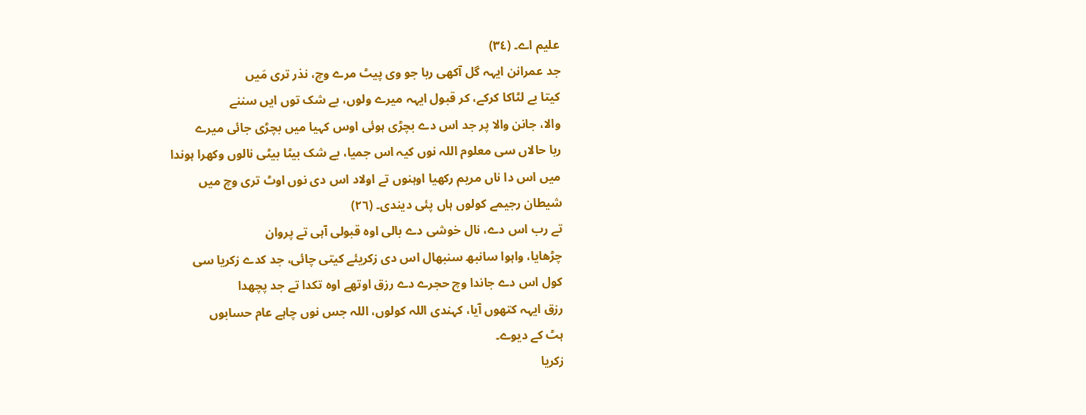علیم اے۔ (٣٤)
جد عمرانن ایہہ گل آکھی ربا جو وی پیٹ مرے وچ، نذر تری مَیں
کیتا بے لٹاکا کرکے، کر قبول ایہہ میرے ولوں، بے شک توں ایں سننے
والا، جانن والا پر جد اس دے بچڑی ہوئی اوس کہیا میں بچڑی جائی میرے
ربا حالاں سی معلوم اللہ نوں کیہ اس جمیا، بے شک بیٹا بیٹی نالوں وکھرا ہوندا
میں اس دا ناں مریم رکھیا اوہنوں تے اولاد اس دی نوں اوٹ تری وچ میں
شیطان رجیمے کولوں ہاں پئی دیندی۔ (٢٦)
تے رب اس دے، نال خوشی دے بالی اوہ قبولی آہی تے پروان
چڑھایا، واہوا سانبھ سنبھال اس دی زکریئے کیتی چائی، جد کدے زکریا سی
کول اس دے جاندا وچ حجرے دے رزق اوتھے اوہ تکدا تے جد پچھدا
رزق ایہہ کتھوں آیا، کہندی اللہ کولوں، اللہ جس نوں چاہے عام حسابوں
ہٹ کے دیوے۔
زکریا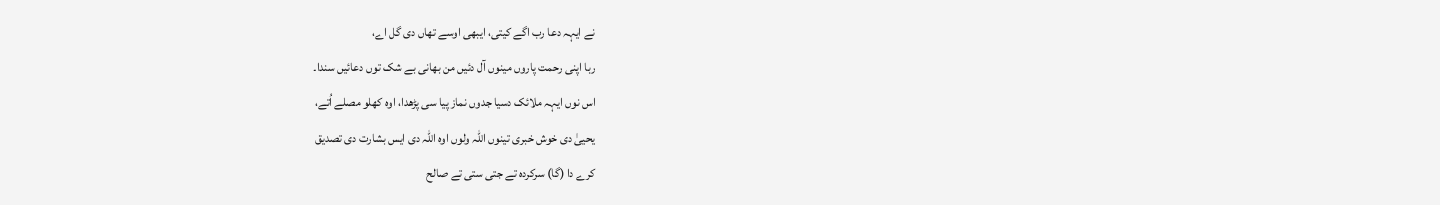نے ایہہ دعا رب اگے کیتی، ایبھی اوسے تھاں دی گل اے،
ربا اپنی رحمت پاروں مینوں آل دئیں من بھانی بے شک توں دعائیں سندا۔
اس نوں ایہہ ملائک دسیا جدوں نماز پیا سی پڑھدا، اوہ کھلو مصلے اُتے،
یحییٰ دی خوش خبری تینوں اللہ ولوں اوہ اللہ دی ایس بشارت دی تصدیق
کرے دا (گا) سرکردہ تے جتی ستی تے صالح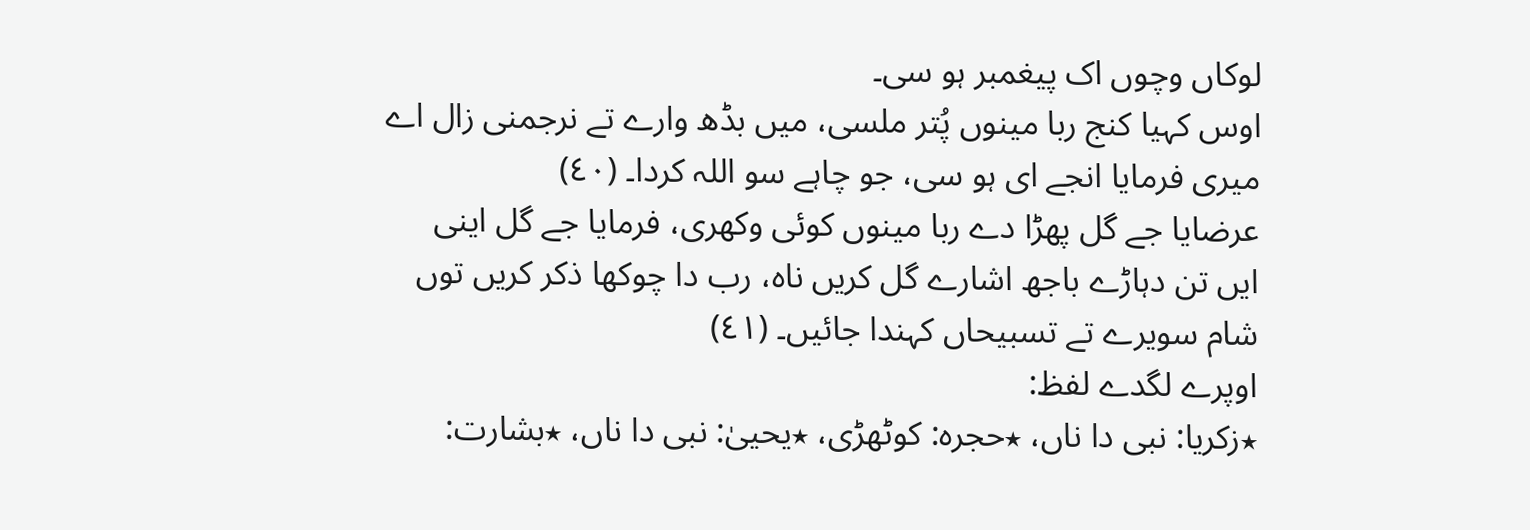لوکاں وچوں اک پیغمبر ہو سی۔
اوس کہیا کنج ربا مینوں پُتر ملسی، میں بڈھ وارے تے نرجمنی زال اے
میری فرمایا انجے ای ہو سی، جو چاہے سو اللہ کردا۔ (٤٠)
عرضایا جے گل پھڑا دے ربا مینوں کوئی وکھری، فرمایا جے گل اینی
ایں تن دہاڑے باجھ اشارے گل کریں ناہ، رب دا چوکھا ذکر کریں توں
شام سویرے تے تسبیحاں کہندا جائیں۔ (٤١)
اوپرے لگدے لفظ:
٭زکریا: نبی دا ناں، ٭حجرہ: کوٹھڑی، ٭یحییٰ: نبی دا ناں، ٭بشارت: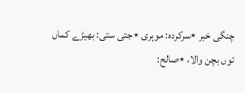چنگی خبر ٭سرکردہ: موہری ٭جتی ستی: بھیڑے کماں توں بچن والا، ٭صالح: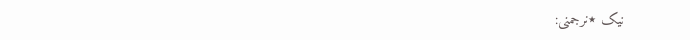نیک ٭نرجمنی: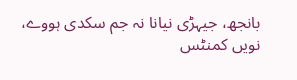بانجھ، جیہڑی نیانا نہ جم سکدی ہووے،
نویں کمنٹس